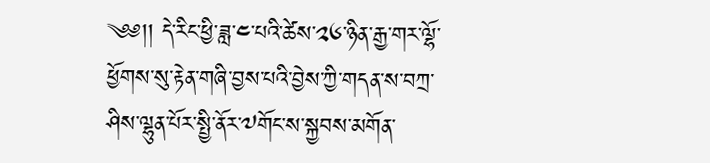༄༅།། དེ་རིང་ཕྱི་ཟླ་༤་པའི་ཚེས་༢༦་ཉིན་རྒྱ་གར་ལྷོ་ཕྱོགས་སུ་རྟེན་གཞི་བྱས་པའི་བྱེས་ཀྱི་གདན་ས་བཀྲ་ཤིས་ལྷུན་པོར་སྤྱི་ནོར་༧གོང་ས་སྐྱབས་མགོན་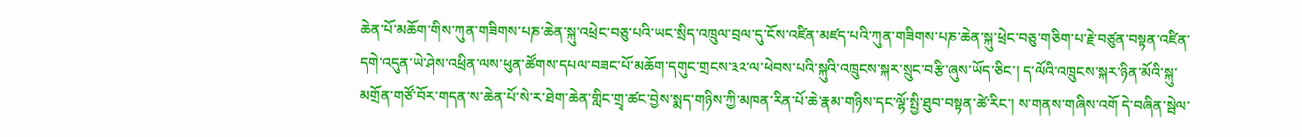ཆེན་པོ་མཆོག་གིས་ཀུན་གཟིགས་པཎ་ཆེན་སྐུ་འཕྲེང་བཅུ་པའི་ཡང་སྲིད་འཁྲུལ་བྲལ་དུ་ངོས་འཛིན་མཛད་པའི་ཀུན་གཟིགས་པཎ་ཆེན་སྐུ་ཕྲེང་བཅུ་གཅིག་པ་རྗེ་བཙུན་བསྟན་འཛིན་དགེ་འདུན་ཡེ་ཤེས་འཕྲིན་ལས་ཕུན་ཚོགས་དཔལ་བཟང་པོ་མཆོག་དགུང་གྲངས་༣༢་ལ་ཕེབས་པའི་སྐུའི་འཁྲུངས་སྐར་སྲུང་བརྩི་ཞུས་ཡོད་ཅིང་། ད་ལོའི་འཁྲུངས་སྐར་ཉིན་མོའི་སྐུ་མགྲོན་གཙོ་བོར་གདན་ས་ཆེན་པོ་སེ་ར་ཐེག་ཆེན་གླིང་གྲྭ་ཚང་བྱེས་སྨད་གཉིས་ཀྱི་མཁན་རིན་པོ་ཆེ་རྣམ་གཉིས་དང་ལྷོ་སྤྱི་ཐུབ་བསྟན་ཚེ་རིང་། ས་གནས་གཞིས་འགོ དེ་བཞིན་སྦེལ་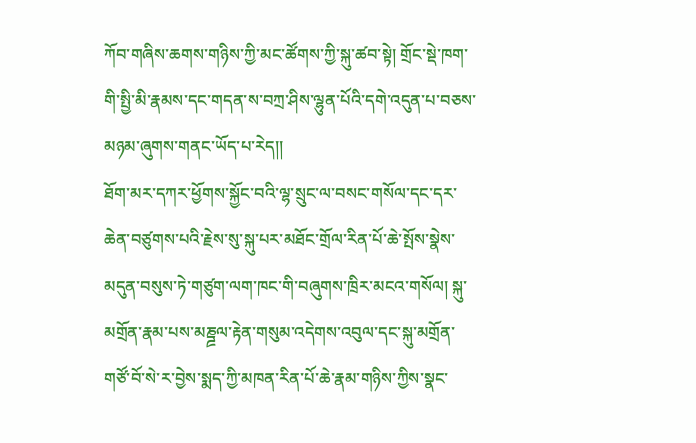ཀོབ་གཞིས་ཆགས་གཉིས་ཀྱི་མང་ཚོགས་ཀྱི་སྐུ་ཚབ་སྟེ། གྲོང་སྡེ་ཁག་གི་སྤྱི་མི་རྣམས་དང་གདན་ས་བཀྲ་ཤིས་ལྷུན་པོའི་དགེ་འདུན་པ་བཅས་མཉམ་ཞུགས་གནང་ཡོད་པ་རེད།།
ཐོག་མར་དཀར་ཕྱོགས་སྐྱོང་བའི་ལྷ་སྲུང་ལ་བསང་གསོལ་དང་དར་ཆེན་བཙུགས་པའི་རྗེས་སུ་སྐུ་པར་མཐོང་གྲོལ་རིན་པོ་ཆེ་སྤོས་སྣེས་མདུན་བསུས་ཏེ་གཙུག་ལག་ཁང་གི་བཞུགས་ཁྲིར་མངའ་གསོལ། སྐུ་མགྲོན་རྣམ་པས་མཎྜྲལ་རྟེན་གསུམ་འདེགས་འབུལ་དང་སྐུ་མགྲོན་གཙོ་བོ་སེ་ར་བྱེས་སྨད་ཀྱི་མཁན་རིན་པོ་ཆེ་རྣམ་གཉིས་ཀྱིས་སྣང་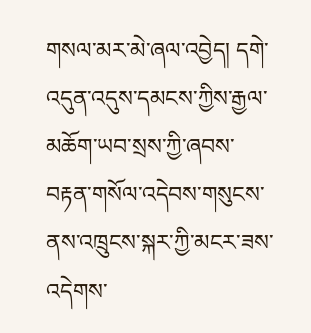གསལ་མར་མེ་ཞལ་འབྱེད། དགེ་འདུན་འདུས་དམངས་ཀྱིས་རྒྱལ་མཆོག་ཡབ་སྲས་ཀྱི་ཞབས་བརྟན་གསོལ་འདེབས་གསུངས་ནས་འཁྲུངས་སྐར་ཀྱི་མངར་ཟས་འདེགས་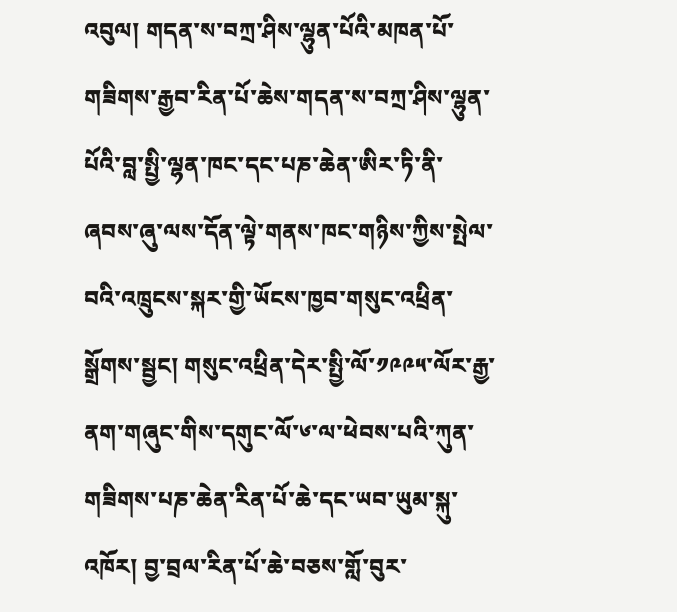འབུལ། གདན་ས་བཀྲ་ཤིས་ལྷུན་པོའི་མཁན་པོ་གཟིགས་རྒྱབ་རིན་པོ་ཆེས་གདན་ས་བཀྲ་ཤིས་ལྷུན་པོའི་བླ་སྤྱི་ལྷན་ཁང་དང་པཎ་ཆེན་ཨིར་ཏི་ནི་ཞབས་ཞུ་ལས་དོན་ལྟེ་གནས་ཁང་གཉིས་ཀྱིས་སྤེལ་བའི་འཁྲུངས་སྐར་གྱི་ཡོངས་ཁྱབ་གསུང་འཕྲིན་སྒྲོགས་སྦྱང། གསུང་འཕྲིན་དེར་སྤྱི་ལོ་༡༩༩༥་ལོར་རྒྱ་ནག་གཞུང་གིས་དགུང་ལོ་༦་ལ་ཕེབས་པའི་ཀུན་གཟིགས་པཎ་ཆེན་རིན་པོ་ཆེ་དང་ཡབ་ཡུམ་སྐུ་འཁོར། བྱ་བྲལ་རིན་པོ་ཆེ་བཅས་གློ་བུར་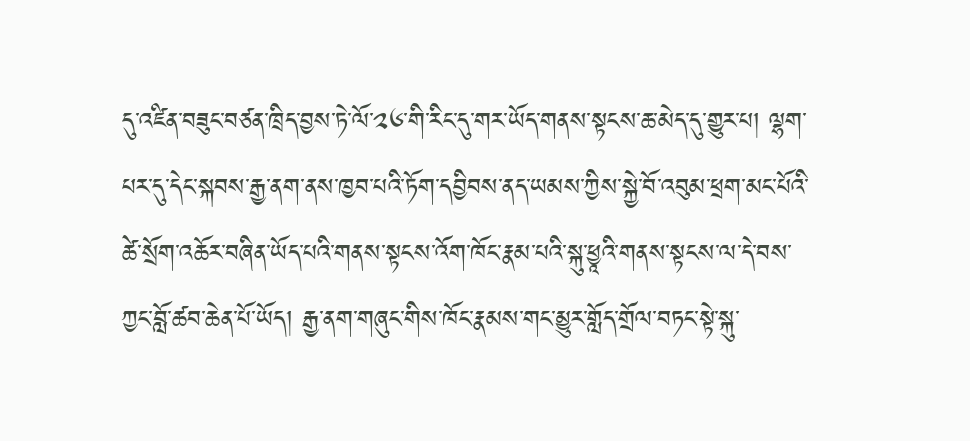དུ་འཛིན་བཟུང་བཙན་ཁྲིད་བྱས་ཏེ་ལོ་༢༦་གི་རིང་དུ་གར་ཡོད་གནས་སྟངས་ཆ་མེད་དུ་གྱུར་པ། ལྷག་པར་དུ་དེང་སྐབས་རྒྱ་ནག་ནས་ཁྱབ་པའི་ཏོག་དབྱིབས་ནད་ཡམས་ཀྱིས་སྐྱེ་བོ་འབུམ་ཕྲག་མང་པོའི་ཚེ་སྲོག་འཆོར་བཞིན་ཡོད་པའི་གནས་སྟངས་འོག་ཁོང་རྣམ་པའི་སྐུ་ཕྱཱའི་གནས་སྟངས་ལ་དེ་བས་ཀྱང་བློ་ཚབ་ཆེན་པོ་ཡོད། རྒྱ་ནག་གཞུང་གིས་ཁོང་རྣམས་གང་མྱུར་གློད་གྲོལ་བཏང་སྟེ་སྐུ་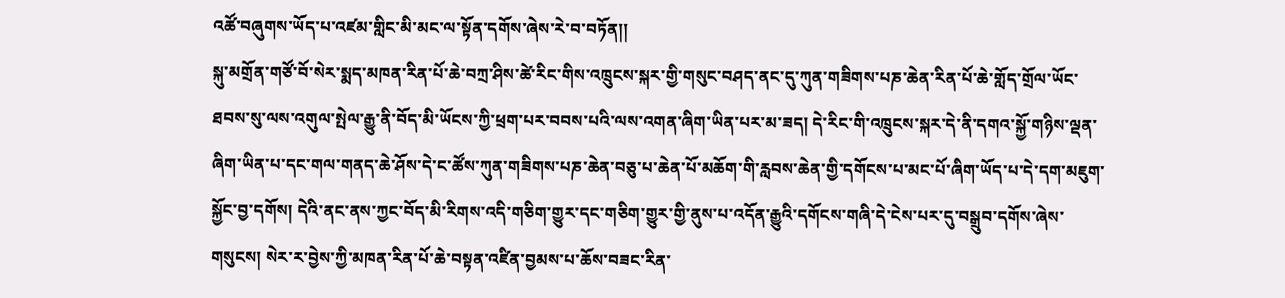འཚོ་བཞུགས་ཡོད་པ་འཛམ་གླིང་མི་མང་ལ་སྟོན་དགོས་ཞེས་རེ་བ་བཏོན།།
སྐུ་མགྲོན་གཙོ་བོ་སེར་སྨད་མཁན་རིན་པོ་ཆེ་བཀྲ་ཤིས་ཚེ་རིང་གིས་འཁྲུངས་སྐར་གྱི་གསུང་བཤད་ནང་དུ་ཀུན་གཟིགས་པཎ་ཆེན་རིན་པོ་ཆེ་གློད་གྲོལ་ཡོང་ཐབས་སུ་ལས་འགུལ་སྤེལ་རྒྱུ་ནི་བོད་མི་ཡོངས་ཀྱི་ཕྲག་པར་བབས་པའི་ལས་འགན་ཞིག་ཡིན་པར་མ་ཟད། དེ་རིང་གི་འཁྲུངས་སྐར་དེ་ནི་དགའ་སྐྱོ་གཉིས་ལྡན་ཞིག་ཡིན་པ་དང་གལ་གནད་ཆེ་ཤོས་དེ་ང་ཚོས་ཀུན་གཟིགས་པཎ་ཆེན་བཅུ་པ་ཆེན་པོ་མཆོག་གི་རླབས་ཆེན་གྱི་དགོངས་པ་མང་པོ་ཞིག་ཡོད་པ་དེ་དག་མཇུག་སྐྱོང་བྱ་དགོས། དེའི་ནང་ནས་ཀྱང་བོད་མི་རིགས་འདི་གཅིག་གྱུར་དང་གཅིག་གྱུར་གྱི་ནུས་པ་འདོན་རྒྱུའི་དགོངས་གཞི་དེ་ངེས་པར་དུ་བསྒྲུབ་དགོས་ཞེས་གསུངས། སེར་ར་བྱེས་ཀྱི་མཁན་རིན་པོ་ཆེ་བསྟན་འཛིན་བྱམས་པ་ཆོས་བཟང་རིན་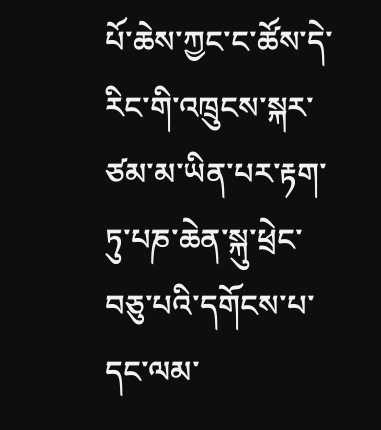པོ་ཆེས་ཀྱང་ང་ཚོས་དེ་རིང་གི་འཁྲུངས་སྐར་ཙམ་མ་ཡིན་པར་རྟག་ཏུ་པཎ་ཆེན་སྐུ་ཕྲེང་བཅུ་པའི་དགོངས་པ་དང་ལམ་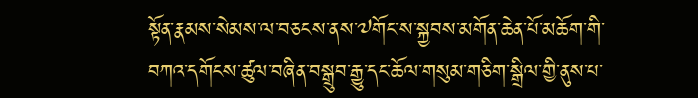སྟོན་རྣམས་སེམས་ལ་བཅངས་ནས་༧གོང་ས་སྐྱབས་མགོན་ཆེན་པོ་མཆོག་གི་བཀའ་དགོངས་ཚུལ་བཞིན་བསྒྲུབ་རྒྱུ་དང་ཆོལ་གསུམ་གཅིག་སྒྲིལ་གྱི་ནུས་པ་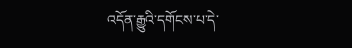འདོན་རྒྱུའི་དགོངས་པ་དེ་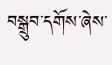བསྒྲུབ་དགོས་ཞེས་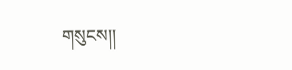གསུངས།།